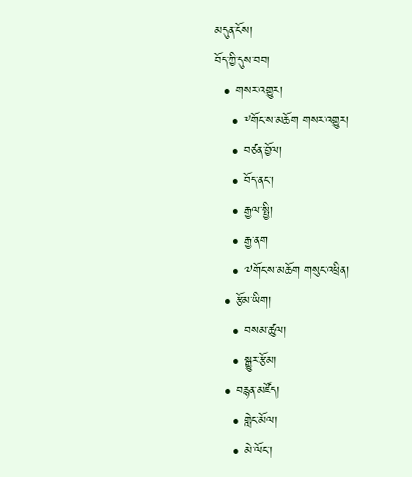མདུན་ངོས།
བོད་ཀྱི་དུས་བབ།
  • གསར་འགྱུར།
    • ༸གོང་ས་མཆོག གསར་འགྱུར།
    • བཙན་བྱོལ།
    • བོད་ནང་།
    • རྒྱལ་སྤྱི།
    • རྒྱ་ནག
    • ༧གོང་ས་མཆོག གསུང་འཕྲིན།
  • རྩོམ་ཡིག།
    • བསམ་ཚུལ།
    • སྒྱུར་རྩོམ།
  • བརྙན་མཛོད།
    • གླེང་མོལ།
    • མེ་ལོང་།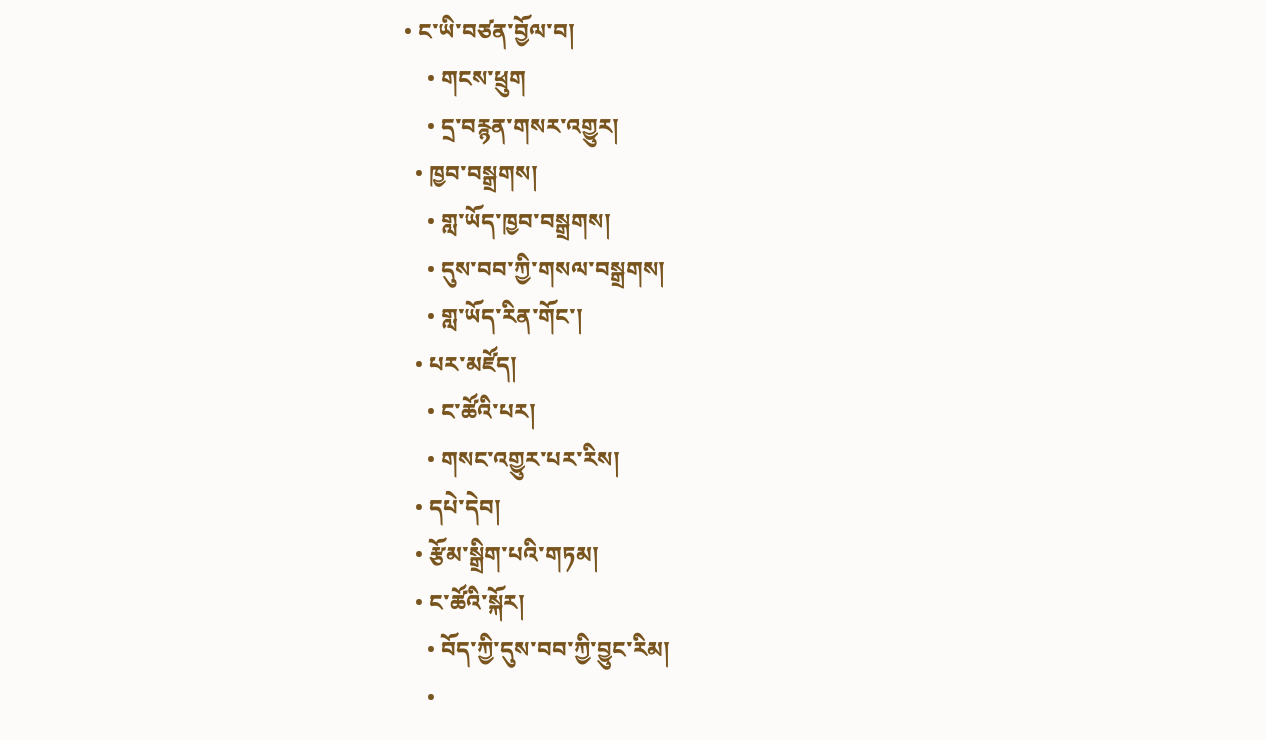• ང་ཡི་བཙན་བྱོལ་བ།
    • གངས་ཕྲུག
    • དྲ་བརྙན་གསར་འགྱུར།
  • ཁྱབ་བསྒྲགས།
    • གླ་ཡོད་ཁྱབ་བསྒྲགས།
    • དུས་བབ་ཀྱི་གསལ་བསྒྲགས།
    • གླ་ཡོད་རིན་གོང་།
  • པར་མཛོད།
    • ང་ཚོའི་པར།
    • གསང་འགྱུར་པར་རིས།
  • དཔེ་དེབ།
  • རྩོམ་སྒྲིག་པའི་གཏམ།
  • ང་ཚོའི་སྐོར།
    • བོད་ཀྱི་དུས་བབ་ཀྱི་བྱུང་རིམ།
    •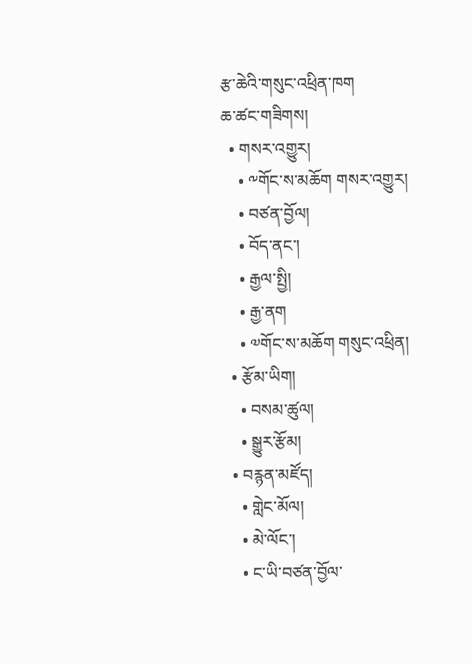རྩ་ཆེའི་གསུང་འཕྲིན་ཁག
ཆ་ཚང་གཟིགས།
  • གསར་འགྱུར།
    • ༸གོང་ས་མཆོག གསར་འགྱུར།
    • བཙན་བྱོལ།
    • བོད་ནང་།
    • རྒྱལ་སྤྱི།
    • རྒྱ་ནག
    • ༧གོང་ས་མཆོག གསུང་འཕྲིན།
  • རྩོམ་ཡིག།
    • བསམ་ཚུལ།
    • སྒྱུར་རྩོམ།
  • བརྙན་མཛོད།
    • གླེང་མོལ།
    • མེ་ལོང་།
    • ང་ཡི་བཙན་བྱོལ་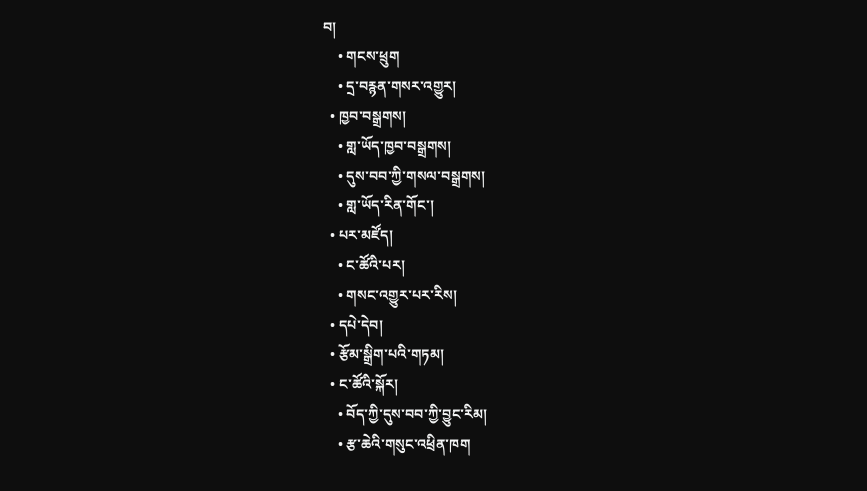བ།
    • གངས་ཕྲུག
    • དྲ་བརྙན་གསར་འགྱུར།
  • ཁྱབ་བསྒྲགས།
    • གླ་ཡོད་ཁྱབ་བསྒྲགས།
    • དུས་བབ་ཀྱི་གསལ་བསྒྲགས།
    • གླ་ཡོད་རིན་གོང་།
  • པར་མཛོད།
    • ང་ཚོའི་པར།
    • གསང་འགྱུར་པར་རིས།
  • དཔེ་དེབ།
  • རྩོམ་སྒྲིག་པའི་གཏམ།
  • ང་ཚོའི་སྐོར།
    • བོད་ཀྱི་དུས་བབ་ཀྱི་བྱུང་རིམ།
    • རྩ་ཆེའི་གསུང་འཕྲིན་ཁག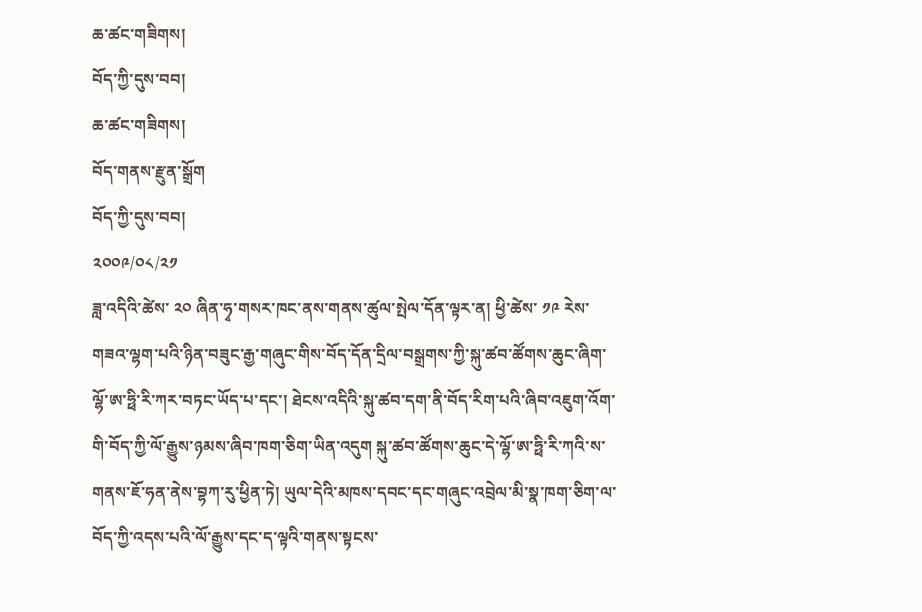ཆ་ཚང་གཟིགས།
བོད་ཀྱི་དུས་བབ།
ཆ་ཚང་གཟིགས།
བོད་གནས་རྫུན་སྒྲོག
བོད་ཀྱི་དུས་བབ།
༢༠༠༩/༠༨/༢༡
ཟླ་འདིའི་ཚེས་ ༢༠ ཞིན་ཧྭ་གསར་ཁང་ནས་གནས་ཚུལ་སྤེལ་དོན་ལྟར་ན། ཕྱི་ཚེས་ ༡༩ རེས་གཟའ་ལྷག་པའི་ཉིན་བཟུང་རྒྱ་གཞུང་གིས་བོད་དོན་དྲིལ་བསྒྲགས་ཀྱི་སྐུ་ཚབ་ཚོགས་ཆུང་ཞིག་ལྷོ་ཨ་ཧྥི་རི་ཀར་བཏང་ཡོད་པ་དང་། ཐེངས་འདིའི་སྐུ་ཚབ་དག་ནི་བོད་རིག་པའི་ཞིབ་འཇུག་འོག་གི་བོད་ཀྱི་ལོ་རྒྱུས་ཉམས་ཞིབ་ཁག་ཅིག་ཡིན་འདུག སྐུ་ཚབ་ཚོགས་ཆུང་དེ་ལྷོ་ཨ་ཧྥི་རི་ཀའི་ས་གནས་ཇོ་ཧན་ནེས་བྷཀ་རུ་ཕྱིན་ཏེ། ཡུལ་དེའི་མཁས་དབང་དང་གཞུང་འབྲེལ་མི་སྣ་ཁག་ཅིག་ལ་བོད་ཀྱི་འདས་པའི་ལོ་རྒྱུས་དང་ད་ལྟའི་གནས་སྟངས་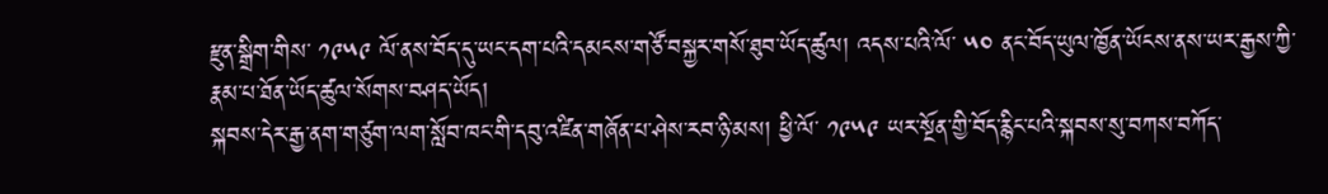རྫུན་སྒྲིག་གིས་ ༡༩༥༩ ལོ་ནས་བོད་དུ་ཡང་དག་པའི་དམངས་གཙོ་བསྐྱར་གསོ་ཐུབ་ཡོད་ཚུལ། འདས་པའི་ལོ་ ༥༠ ནང་བོད་ཡུལ་ཁྱོན་ཡོངས་ནས་ཡར་རྒྱས་ཀྱི་རྣམ་པ་ཐོན་ཡོད་ཚུལ་སོགས་བཤད་ཡོད།
སྐབས་དེར་རྒྱ་ནག་གཙུག་ལག་སློབ་ཁང་གི་དབུ་འཛིན་གཞོན་པ་ཤེས་རབ་ཉི་མས། ཕྱི་ལོ་ ༡༩༥༩ ཡར་སྔོན་གྱི་བོད་རྙིང་པའི་སྐབས་སུ་བཀས་བཀོད་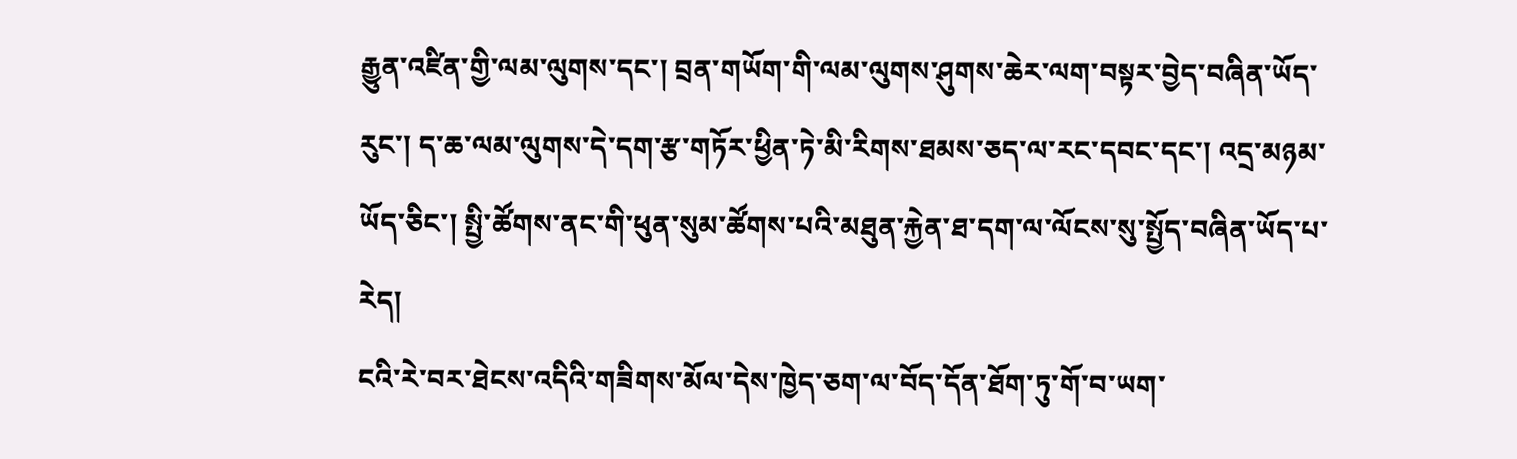རྒྱུན་འཛིན་གྱི་ལམ་ལུགས་དང་། བྲན་གཡོག་གི་ལམ་ལུགས་ཤུགས་ཆེར་ལག་བསྟར་བྱེད་བཞིན་ཡོད་རུང་། ད་ཆ་ལམ་ལུགས་དེ་དག་རྩ་གཏོར་ཕྱིན་ཏེ་མི་རིགས་ཐམས་ཅད་ལ་རང་དབང་དང་། འདྲ་མཉམ་ཡོད་ཅིང་། སྤྱི་ཚོགས་ནང་གི་ཕུན་སུམ་ཚོགས་པའི་མཐུན་རྐྱེན་ཐ་དག་ལ་ལོངས་སུ་སྤྱོད་བཞིན་ཡོད་པ་རེད།
ངའི་རེ་བར་ཐེངས་འདིའི་གཟིགས་མོལ་དེས་ཁྱེད་ཅག་ལ་བོད་དོན་ཐོག་ཏུ་གོ་བ་ཡག་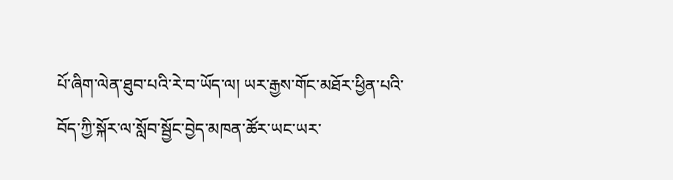པོ་ཞིག་ལེན་ཐུབ་པའི་རེ་བ་ཡོད་ལ། ཡར་རྒྱས་གོང་མཐོར་ཕྱིན་པའི་བོད་ཀྱི་སྐོར་ལ་སློབ་སྦྱོང་བྱེད་མཁན་ཚོར་ཡང་ཡར་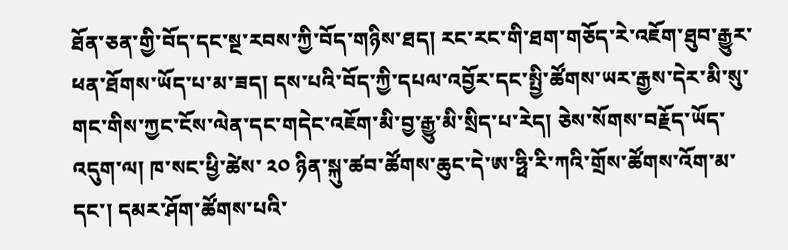ཐོན་ཅན་གྱི་བོད་དང་སྔ་རབས་ཀྱི་བོད་གཉིས་ཐད། རང་རང་གི་ཐག་གཅོད་རེ་འཇོག་ཐུབ་རྒྱུར་ཕན་ཐོགས་ཡོད་པ་མ་ཟད། དས་པའི་བོད་ཀྱི་དཔལ་འབྱོར་དང་སྤྱི་ཚོགས་ཡར་རྒྱས་དེར་མི་སུ་གང་གིས་ཀྱང་ངོས་ལེན་དང་གདེང་འཇོག་མི་བྱ་རྒྱུ་མི་སྲིད་པ་རེད། ཅེས་སོགས་བརྗོད་ཡོད་འདུག་ལ། ཁ་སང་ཕྱི་ཚེས་ ༢༠ ཉིན་སྐུ་ཚབ་ཚོགས་ཆུང་དེ་ཨ་ཧྥི་རི་ཀའི་གྲོས་ཚོགས་འོག་མ་དང་། དམར་ཤོག་ཚོགས་པའི་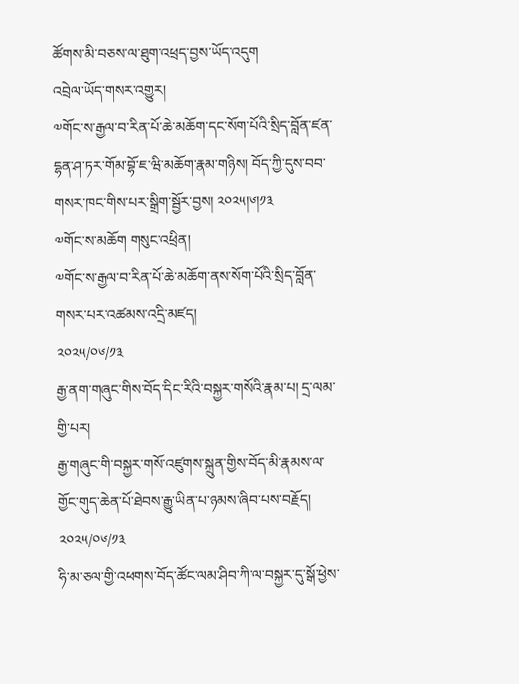ཚོགས་མི་བཅས་ལ་ཐུག་འཕྲད་བྱས་ཡོད་འདུག
འབྲེལ་ཡོད་གསར་འགྱུར།
༧གོང་ས་རྒྱལ་བ་རིན་པོ་ཆེ་མཆོག་དང་སོག་པོའི་སྲིད་བློན་ཛན་དྷན་ཤ་ཏར་གོམ་བྷོ་ཇ་ཝི་མཆོག་རྣམ་གཉིས། བོད་ཀྱི་དུས་བབ་གསར་ཁང་གིས་པར་སྒྲིག་སྦྱོར་བྱས། ༢༠༢༥།༦།༡༣
༧གོང་ས་མཆོག གསུང་འཕྲིན།
༧གོང་ས་རྒྱལ་བ་རིན་པོ་ཆེ་མཆོག་ནས་སོག་པོའི་སྲིད་བློན་གསར་པར་འཚམས་འདྲི་མཛད།
༢༠༢༥/༠༦/༡༣
རྒྱ་ནག་གཞུང་གིས་བོད་དིང་རིའི་བསྐྱར་གསོའི་རྣམ་པ། དྲ་ལམ་གྱི་པར།
རྒྱ་གཞུང་གི་བསྐྱར་གསོ་འཛུགས་སྐྲུན་གྱིས་བོད་མི་རྣམས་ལ་གྱོང་གུད་ཆེན་པོ་ཐེབས་རྒྱུ་ཡིན་པ་ཉམས་ཞིབ་པས་བརྗོད།
༢༠༢༥/༠༦/༡༣
ཧི་མ་ཅལ་གྱི་འཕགས་བོད་ཚོང་ལམ་ཤིབ་ཀི་ལ་བསྐྱར་དུ་སྒོ་ཕྱེས་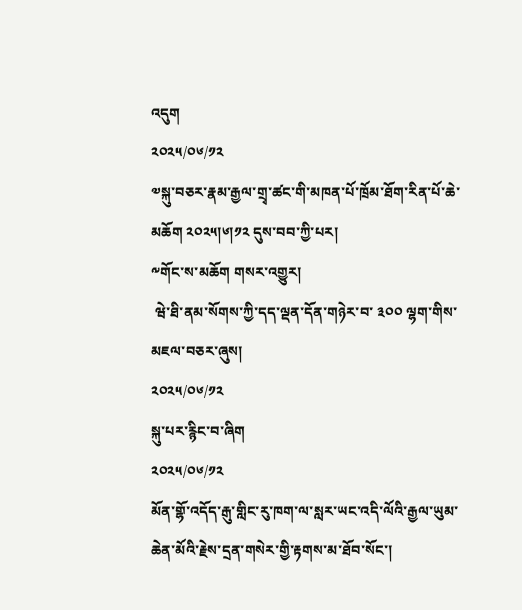འདུག
༢༠༢༥/༠༦/༡༢
༧སྐུ་བཅར་རྣམ་རྒྱལ་གྲྭ་ཚང་གི་མཁན་པོ་ཁྲོམ་ཐོག་རིན་པོ་ཆེ་མཆོག ༢༠༢༥།༦།༡༢ དུས་བབ་ཀྱི་པར།
༸གོང་ས་མཆོག གསར་འགྱུར།
 ཝེ་ཐི་ནམ་སོགས་ཀྱི་དད་ལྡན་དོན་གཉེར་བ་ ༣༠༠ ལྷག་གིས་མཇལ་བཅར་ཞུས།
༢༠༢༥/༠༦/༡༢
སྐུ་པར་རྙིང་བ་ཞིག
༢༠༢༥/༠༦/༡༢
མོན་གྷོ་འདོད་རྒུ་གླིང་རུ་ཁག་ལ་སླར་ཡང་འདི་ལོའི་རྒྱལ་ཡུམ་ཆེན་མོའི་རྗེས་དྲན་གསེར་གྱི་རྟགས་མ་ཐོབ་སོང་།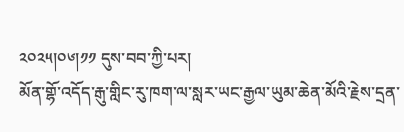༢༠༢༥།༠༦།༡༡ དུས་བབ་ཀྱི་པར།
མོན་གྷོ་འདོད་རྒུ་གླིང་རུ་ཁག་ལ་སླར་ཡང་རྒྱལ་ཡུམ་ཆེན་མོའི་རྗེས་དྲན་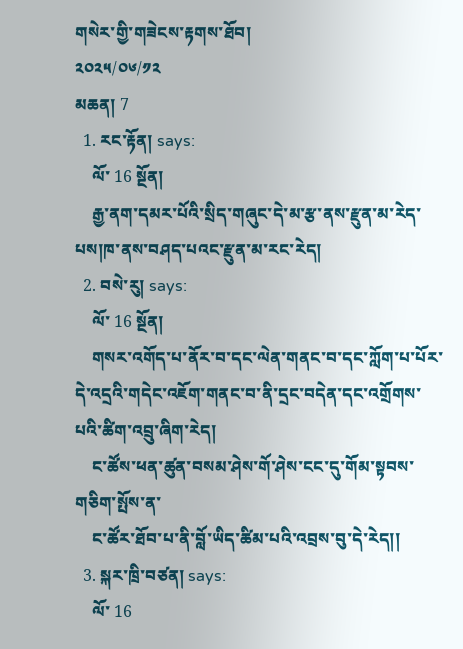གསེར་གྱི་གཟེངས་རྟགས་ཐོབ།
༢༠༢༥/༠༦/༡༢
མཆན། 7
  1. རང་རྟོན། says:
    ལོ་ 16 སྔོན།
    རྒྱ་ནག་དམར་པོའི་སྲིད་གཞུང་དེ་མ་རྩ་ནས་རྫུན་མ་རེད་པས།ཁ་ནས་བཤད་པའང་རྫུན་མ་རང་རེད།
  2. བསེ་རུ། says:
    ལོ་ 16 སྔོན།
    གསར་འགོད་པ་ནོར་བ་དང་ལེན་གནང་བ་དང་ཀློག་པ་པོར་དེ་འདྲའི་གདེང་འཇོག་གནང་བ་ནི་དྲང་བདེན་དང་འགྲོགས་པའི་ཚིག་འབྲུ་ཞིག་རེད།
    ང་ཚོས་ཕན་ཚུན་བསམ་ཤེས་གོ་ཤེས་ངང་དུ་གོམ་སྟབས་གཅིག་སྤོས་ན་
    ང་ཚོར་ཐོབ་པ་ནི་བློ་ཡིད་ཚིམ་པའི་འབྲས་བུ་དེ་རེད།།
  3. སྐར་ཁྲི་བཙན། says:
    ལོ་ 16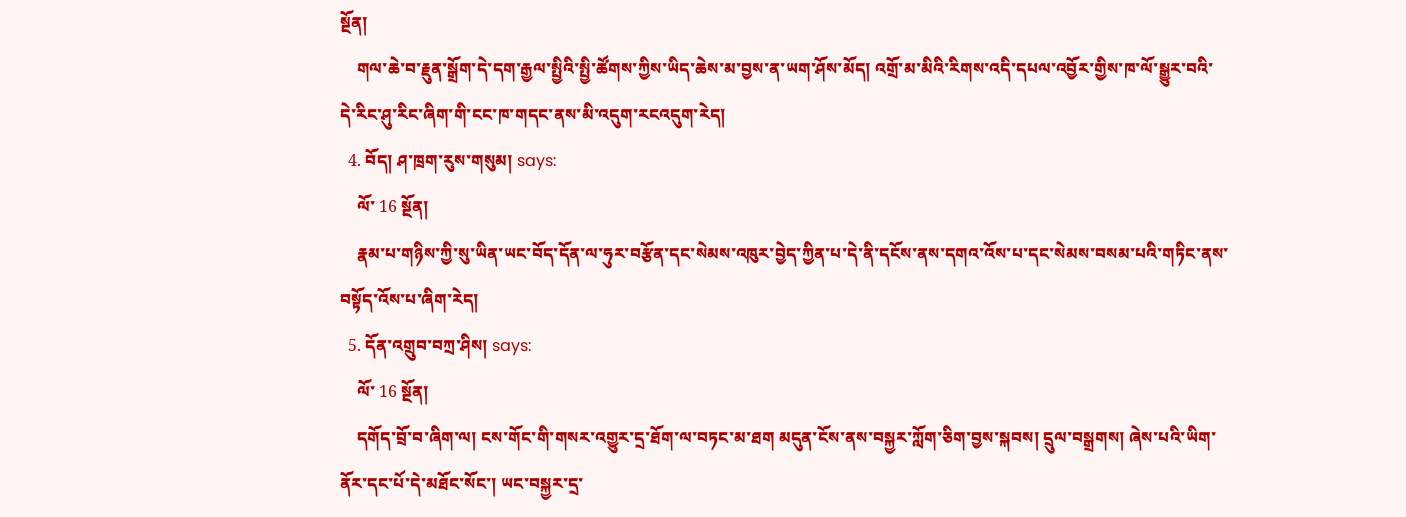སྔོན།
    གལ་ཆེ་བ་རྗུན་སྒྲོག་དེ་དག་རྒྱལ་སྤྱིའི་སྤྱི་ཚོགས་ཀྱིས་ཡིད་ཆེས་མ་བྱས་ན་ཡག་ཤོས་མོད། འགྲོ་མ་མིའི་རིགས་འདི་དཔལ་འབྱོར་གྱིས་ཁ་ལོ་སྒྱུར་བའི་དེ་རིང་ཤུ་རིང་ཞིག་གི་ངང་ཁ་གདང་ནས་མི་འདུག་རངའདུག་རེད།
  4. བོད། ཤ་ཁྲག་རུས་གསུམ། says:
    ལོ་ 16 སྔོན།
    རྣམ་པ་གཉིས་ཀྱི་སུ་ཡིན་ཡང་བོད་དོན་ལ་ཧུར་བརྩོན་དང་སེམས་འཁུར་བྱེད་ཀྱིན་པ་དེ་ནི་དངོས་ནས་དགའ་འོས་པ་དང་སེམས་བསམ་པའི་གཏིང་ནས་བསྟོད་འོས་པ་ཞིག་རེད།
  5. དོན་འགྲུབ་བཀྲ་ཤིས། says:
    ལོ་ 16 སྔོན།
    དགོད་བྲོ་བ་ཞིག་ལ། ངས་གོང་གི་གསར་འགྱུར་དྲ་ཐོག་ལ་བཏང་མ་ཐག མདུན་ངོས་ནས་བསྐྱར་ཀློག་ཅིག་བྱས་སྐབས། དྲུལ་བསྒྲགས། ཞེས་པའི་ཡིག་ནོར་དང་པོ་དེ་མཐོང་སོང་། ཡང་བསྐྱར་དྲ་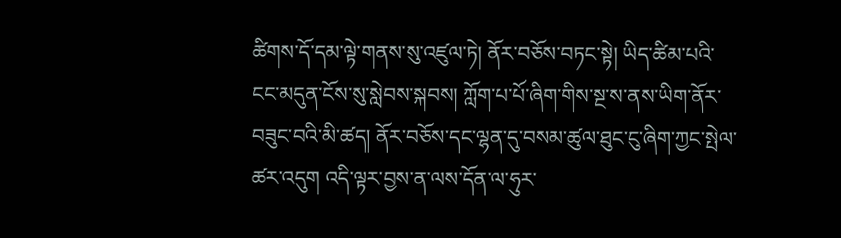ཚིགས་དོ་དམ་ལྟེ་གནས་སུ་འཛུལ་ཏེ། ནོར་བཅོས་བཏང་སྟེ། ཡིད་ཚིམ་པའི་ངང་མདུན་ངོས་སུ་སླེབས་སྐབས། ཀློག་པ་པོ་ཞིག་གིས་སྔ་ས་ནས་ཡིག་ནོར་བཟུང་བའི་མི་ཚད། ནོར་བཅོས་དང་ལྷན་དུ་བསམ་ཚུལ་ཐུང་ངུ་ཞིག་ཀྱང་སྤེལ་ཚར་འདུག འདི་ལྟར་བྱས་ན་ལས་དོན་ལ་ཧུར་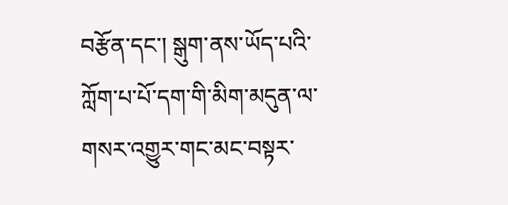བརྩོན་དང་། སྒུག་ནས་ཡོད་པའི་ཀློག་པ་པོ་དག་གི་མིག་མདུན་ལ་གསར་འགྱུར་གང་མང་བསྟར་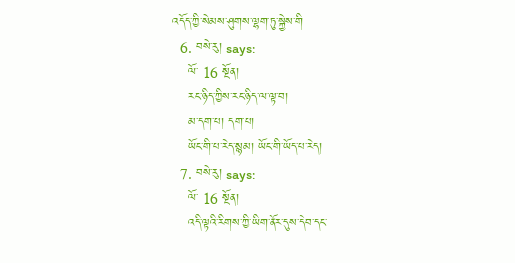འདོད་ཀྱི་སེམས་ཤུགས་ལྷག་ཏུ་སྐྱེས་གི
  6. བསེ་རུ། says:
    ལོ་ 16 སྔོན།
    རང་ཉིད་ཀྱིས་རང་ཉིད་ལ་ལྟ་བ།
    མ་དག་པ། དག་པ།
    ཡོང་གི་པ་རེད་སྙམ། ཡོང་གི་ཡོད་པ་རེད།
  7. བསེ་རུ། says:
    ལོ་ 16 སྔོན།
    འདི་ལྟའི་རིགས་ཀྱི་ཡིག་ནོར་དུས་དེབ་དང་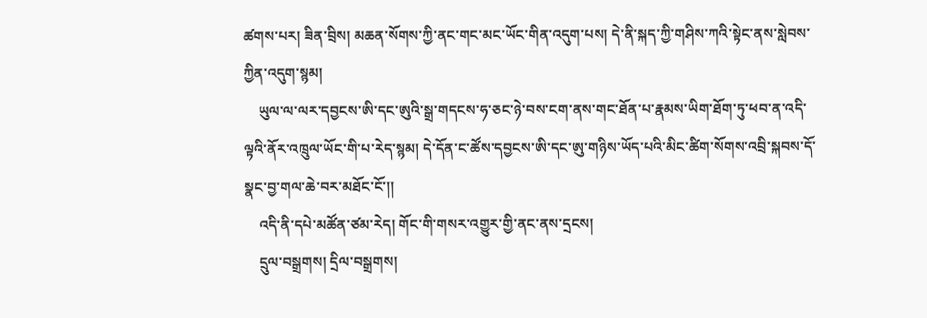ཚགས་པར། ཟིན་བྲིས། མཆན་སོགས་ཀྱི་ནང་གང་མང་ཡོང་གིན་འདུག་པས། དེ་ནི་སྐད་ཀྱི་གཤིས་ཀའི་སྟེང་ནས་སླེབས་ཀྱིན་འདུག་སྙམ།
    ཡུལ་ལ་ལར་དབྱངས་ཨི་དང་ཨུའི་སྒྲ་གདངས་ཧ་ཅང་ཉེ་བས་ངག་ནས་གང་ཐོན་པ་རྣམས་ཡིག་ཐོག་ཏུ་ཕབ་ན་འདི་ལྟའི་ནོར་འཁྲུལ་ཡོང་གི་པ་རེད་སྙམ། དེ་དོན་ང་ཚོས་དབྱངས་ཨི་དང་ཨུ་གཉིས་ཡོད་པའི་མིང་ཚིག་སོགས་འབྲི་སྐབས་དོ་སྣང་བྱ་གལ་ཆེ་བར་མཐོང་ངོ་།།
    འདི་ནི་དཔེ་མཚོན་ཙམ་རེད། གོང་གི་གསར་འགྱུར་གྱི་ནང་ནས་དྲངས།
    དྲུལ་བསྒྲགས། དྲིལ་བསྒྲགས།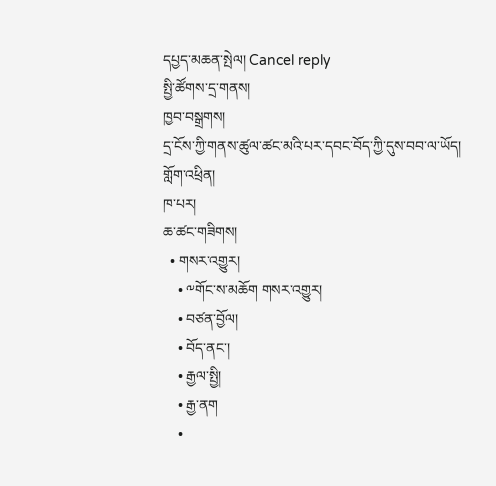དཔྱད་མཆན་སྤེལ། Cancel reply
སྤྱི་ཚོགས་དྲ་གནས།
ཁྱབ་བསྒྲགས།
དྲ་ངོས་ཀྱི་གནས་ཚུལ་ཚང་མའི་པར་དབང་བོད་ཀྱི་དུས་བབ་ལ་ཡོད།
གློག་འཕྲིན།
ཁ་པར།
ཆ་ཚང་གཟིགས།
  • གསར་འགྱུར།
    • ༸གོང་ས་མཆོག གསར་འགྱུར།
    • བཙན་བྱོལ།
    • བོད་ནང་།
    • རྒྱལ་སྤྱི།
    • རྒྱ་ནག
    •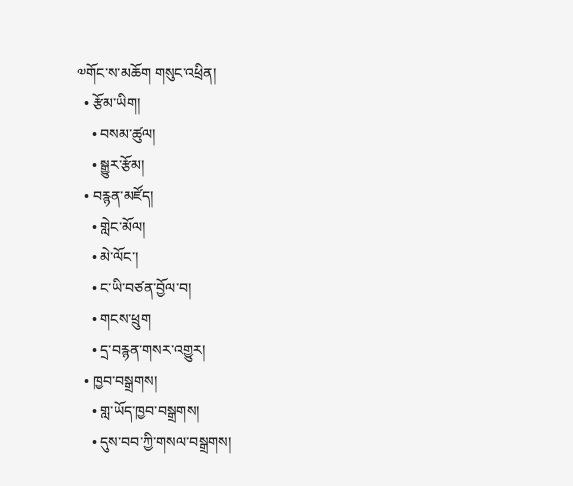༧གོང་ས་མཆོག གསུང་འཕྲིན།
  • རྩོམ་ཡིག།
    • བསམ་ཚུལ།
    • སྒྱུར་རྩོམ།
  • བརྙན་མཛོད།
    • གླེང་མོལ།
    • མེ་ལོང་།
    • ང་ཡི་བཙན་བྱོལ་བ།
    • གངས་ཕྲུག
    • དྲ་བརྙན་གསར་འགྱུར།
  • ཁྱབ་བསྒྲགས།
    • གླ་ཡོད་ཁྱབ་བསྒྲགས།
    • དུས་བབ་ཀྱི་གསལ་བསྒྲགས།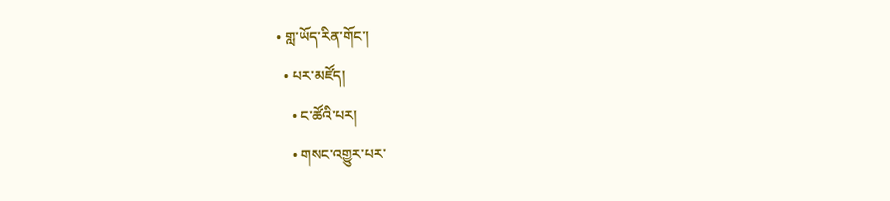• གླ་ཡོད་རིན་གོང་།
  • པར་མཛོད།
    • ང་ཚོའི་པར།
    • གསང་འགྱུར་པར་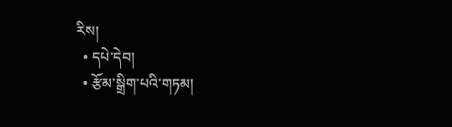རིས།
  • དཔེ་དེབ།
  • རྩོམ་སྒྲིག་པའི་གཏམ།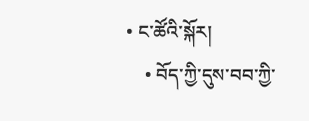• ང་ཚོའི་སྐོར།
    • བོད་ཀྱི་དུས་བབ་ཀྱི་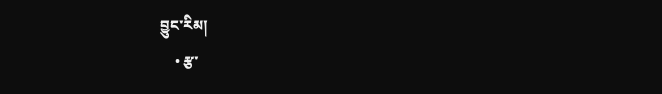བྱུང་རིམ།
    • རྩ་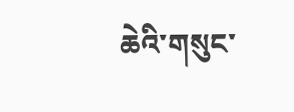ཆེའི་གསུང་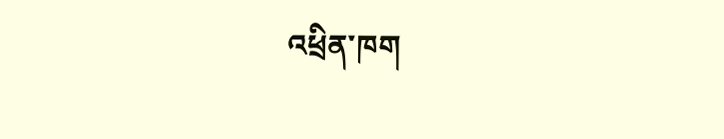འཕྲིན་ཁག